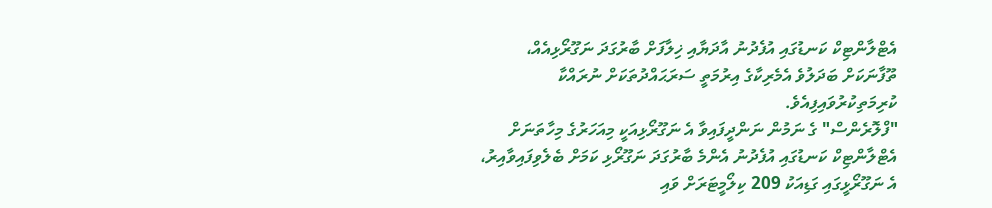އެޓްލާންޓިކް ކަނޑުގައި އުފެދުނު އާދަޔާއި ޚިލާފަށް ބާރުގަދަ ނަގޫރޯޅިއެއް، ތޫފާނަކަށް ބަދަލުވެ އެމެރިކާގެ އިރުމަތީ ސަރަޙައްދުތަކަށް ނުރައްކާ ކުރިމަތިކުރުވައިފިއެވެ.
"ފްލޮރެންސް" ގެ ނަމުން ނަންދީފައިވާ އެ ނަގޫރޯޅިއަކީ މިއަހަރުގެ މިހާތަނަށް އެޓްލާންޓިކް ކަނޑުގައި އުފެދުނު އެންމެ ބާރުގަދަ ނަގޫރޯޅި ކަމަށް ބެލެވިފައިވާއިރު، އެ ނަގޫރޯޅީގައި ގަޑިއަކު 209 ކިލޯމީޓަރަށް ވައި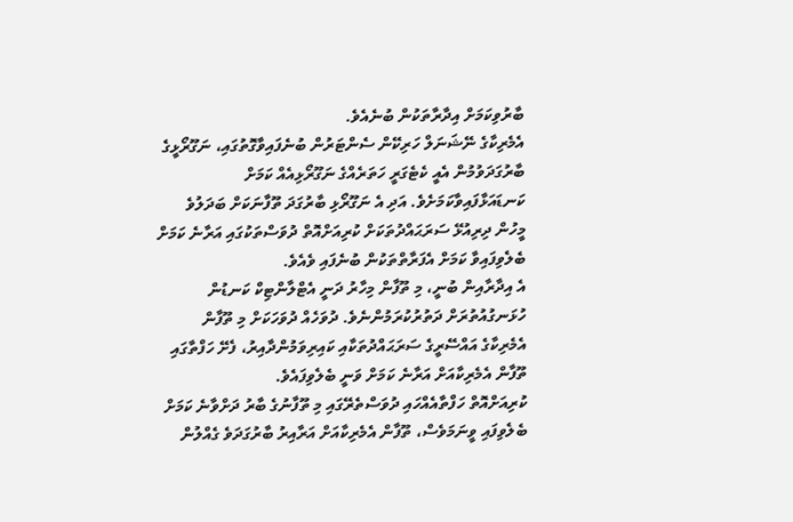ބާރުވިކަމަށް އިދާރާތަކުން ބުނެއެވެ.
އެމެރިކާގެ ނޭޝަނަލް ހަރިކޭން ސެންޓަރުން ބުނެފައިވާގޮތުގައި، ނަގޫރޯޅީގެ ބާރުގަދަވުމުން އެއީ ކެޓެގަރީ ހަތަރެއްގެ ނަގޫރޯޅިއެއް ކަމަށް ކަނޑައަޅާފައިވާކަމަށެވެ. އަދި އެ ނަގޫރޯޅި ބާރުގަދަ ތޫފާނަކަށް ބަދަލުވެ މީހުން ދިރިއުޅޭ ސަރަޙައްދުތަކަށް ކުރިއަށްއޮތް ދުވަސްތަކުގައި އަރާނެ ކަމަށް ބެލެވިފައިވާ ކަމަށް އެފަރާތްތަކުން ބުނެފައި ވެއެވެ.
އެ އިދާރާއިން ބުނީ، މި ތޫފާން މިހާރު ދަނީ އެޓްލާންޓިކް ކަނޑުން ހުޅަނގުއުތުރަށް ދަތުރުކުރަމުންނެވެ. ދުވަހެއް ދުވަހަކަށް މި ތޫފާން އެމެރިކާގެ އައްސޭރީގެ ސަރަޙައްދުތަކާއި ކައިރިވަމުންދާއިރު، ފެށޭ ހަފްތާގައި ތޫފާން އެމެރިކާއަށް އަރާނެ ކަމަށް ވަނީ ބެލެވިފައެވެ.
ކުރިއަށްއޮތް ހަފްތާއެއްހައި ދުވަސްތެރޭގައި މި ތޫފާނުގެ ބާރު ދަށްވާނެ ކަމަށް ބެލެވިފައި ވީނަމަވެސް، ތޫފާން އެމެރިކާއަށް އަރާއިރު ބާރުގަދަވެ ގެއްލުން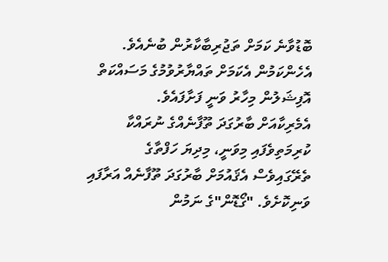ބޮޑުވާނެ ކަމަށް ތަޖުރިބާކާރުން ބުނެއެވެ. އެހެންކަމުން އެކަމަށް ތައްޔާރުވުމުގެ މަސައްކަތް އޮފިޝަލުން މިހާރު ވަނީ ފަށާފައެވެ.
އެމެރިކާއަށް ބާރުގަދަ ތޫފާނެއްގެ ނުރައްކާ ކުރިމަތިވެފައި މިވަނީ، މިދިޔަ ހަފްތާގެ ތެރޭގައިވެސް އެޤައުމަށް ބާރުގަދަ ތޫފާނެއް އަރާފައި ވަނިކޮށެވެ. "ގޯޑޮން"ގެ ނަމުން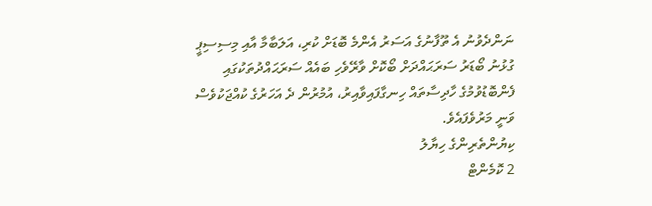ނަންދެވުނު އެ ތޫފާނުގެ އަސަރު އެންމެ ބޮޑަށް ކުރި، އަލަބާމާ އާއި މިސިސިޕީ ގުޅުނު ބޯޑަރު ސަރަޙައްދަށް ބޯކޮށް ވާރޭވެހި ބައެއް ސަރަޙައްދުތަކުގައި ފެންބޮޑުވުމުގެ ހާދިސާތައް ހިނގާފައިވާއިރު، އުމުރުން ދެ އަހަރުގެ ކުއްޖަކުވެސް ވަނީ މަރުވެފައެވެ.
ކިޔުންތެރިންގެ ހިޔާލު
2 ކޮމެންޓް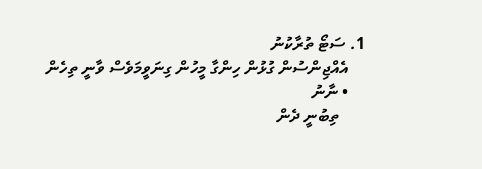1. ސަޓޯ ތުރާކުނު
    އެއްޖިންސުން ގުޅުން ހިންގާ މީހުން ގިނަވީމަވެސް ވާނީ ތިހެން
    • ނާނު
      ތިބުނީ ދެން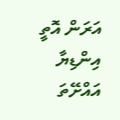އަރަން އޮތީ އިންޑިޔާ އައްށޭތަ